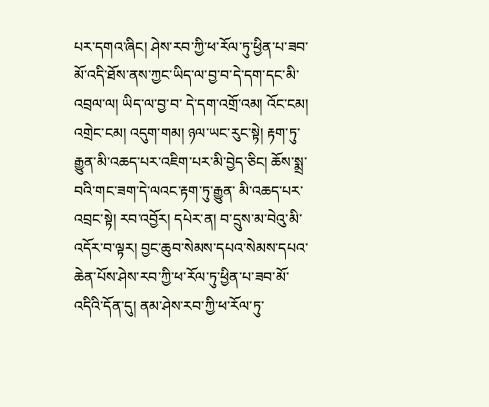པར་དགའ་ཞིང། ཤེས་རབ་ཀྱི་ཕ་རོལ་ཏུ་ཕྱིན་པ་ཟབ་མོ་འདི་ཐོས་ནས་ཀྱང་ཡིད་ལ་བྱ་བ་དེ་དག་དང་མི་འབྲལ་ལ། ཡིད་ལ་བྱ་བ་ དེ་དག་འགྲོ་འམ། འོང་ངམ། འགྲེང་ངམ། འདུག་གམ། ཉལ་ཡང་རུང་སྟེ། རྟག་ཏུ་རྒྱུན་མི་འཆད་པར་འཇིག་པར་མི་བྱེད་ཅིང། ཆོས་སྨྲ་བའི་གང་ཟག་དེ་ལའང་རྟག་ཏུ་རྒྱུན་ མི་འཆད་པར་འབྲང་སྟེ། རབ་འབྱོར། དཔེར་ན། བ་དྲུས་མ་བེའུ་མི་འདོར་བ་ལྟར། བྱང་ཆུབ་སེམས་དཔའ་སེམས་དཔའ་ཆེན་པོས་ཤེས་རབ་ཀྱི་ཕ་རོལ་ཏུ་ཕྱིན་པ་ཟབ་མོ་ འདིའི་དོན་དུ། ནམ་ཤེས་རབ་ཀྱི་ཕ་རོལ་ཏུ་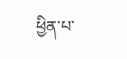ཕྱིན་པ་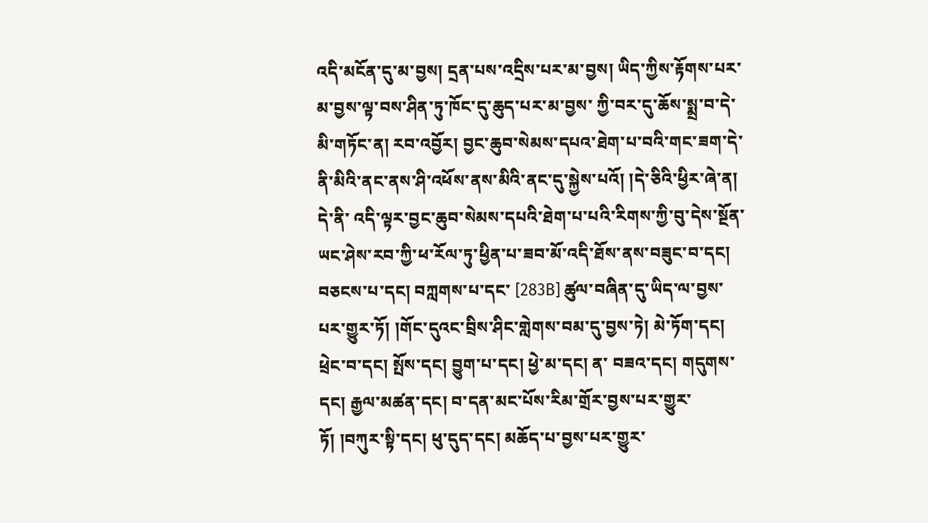འདི་མངོན་དུ་མ་བྱས། དྲན་པས་འདྲིས་པར་མ་བྱས། ཡིད་ཀྱིས་རྟོགས་པར་མ་བྱས་ལྟ་བས་ཤིན་ཏུ་ཁོང་དུ་ཆུད་པར་མ་བྱས་ ཀྱི་བར་དུ་ཆོས་སྨྲ་བ་དེ་མི་གཏོང་ན། རབ་འབྱོར། བྱང་ཆུབ་སེམས་དཔའ་ཐེག་པ་བའི་གང་ཟག་དེ་ནི་མིའི་ནང་ནས་ཤི་འཕོས་ནས་མིའི་ནང་དུ་སྐྱེས་པའོ། །དེ་ཅིའི་ཕྱིར་ཞེ་ན། དེ་ནི་ འདི་ལྟར་བྱང་ཆུབ་སེམས་དཔའི་ཐེག་པ་པའི་རིགས་ཀྱི་བུ་དེས་སྔོན་ཡང་ཤེས་རབ་ཀྱི་ཕ་རོལ་ཏུ་ཕྱིན་པ་ཟབ་མོ་འདི་ཐོས་ནས་བཟུང་བ་དང། བཅངས་པ་དང། བཀླགས་པ་དང་ [283B] ཚུལ་བཞིན་དུ་ཡིད་ལ་བྱས་པར་གྱུར་ཏོ། །གོང་དུའང་བྲིས་ཤིང་གླེགས་བམ་དུ་བྱས་ཏེ། མེ་ཏོག་དང། ཕྲེང་བ་དང། སྤོས་དང། བྱུག་པ་དང། ཕྱེ་མ་དང། ན་ བཟའ་དང། གདུགས་དང། རྒྱལ་མཚན་དང། བ་དན་མང་པོས་རིམ་གྲོར་བྱས་པར་གྱུར་ཏོ། །བཀུར་སྟི་དང། ཕུ་དུད་དང། མཆོད་པ་བྱས་པར་གྱུར་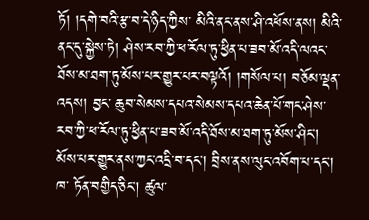ཏོ། །དགེ་བའི་རྩ་བ་དེ་ཉིད་ཀྱིས་ མིའི་ནང་ནས་ཤི་འཕོས་ནས། མིའི་ནང་དུ་སྐྱེས་ཏེ། ཤེས་རབ་ཀྱི་ཕ་རོལ་ཏུ་ཕྱིན་པ་ཟབ་མོ་འདི་ལའང་ཐོས་མ་ཐག་ཏུ་མོས་པར་གྱུར་པར་བལྟའོ། །གསོལ་པ། བཅོམ་ལྡན་འདས། བྱང་ ཆུབ་སེམས་དཔའ་སེམས་དཔའ་ཆེན་པོ་གང་ཤེས་རབ་ཀྱི་ཕ་རོལ་ཏུ་ཕྱིན་པ་ཟབ་མོ་འདི་ཐོས་མ་ཐག་ཏུ་མོས་ཤིང། མོས་པར་གྱུར་ནས་ཀྱང་འདྲི་བ་དང། བྲིས་ནས་ལུང་འབོག་པ་དང། ཁ་ ཏོན་བགྱིད་ཅིང། ཚུལ་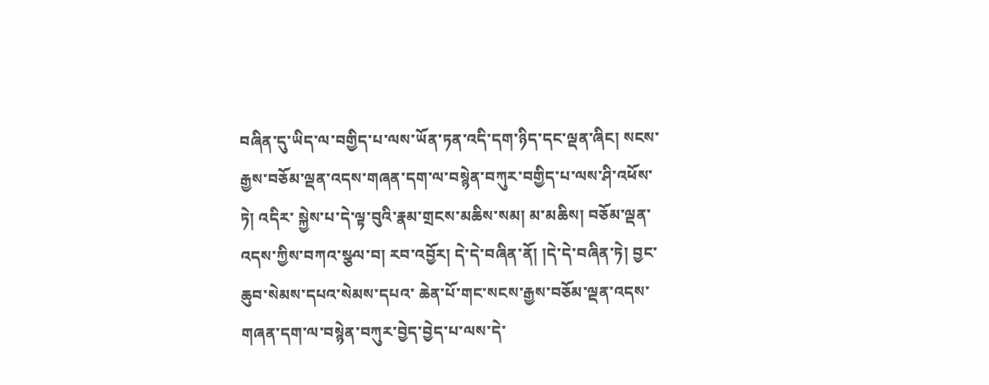བཞིན་དུ་ཡིད་ལ་བགྱིད་པ་ལས་ཡོན་ཏན་འདི་དག་ཉིད་དང་ལྡན་ཞིང། སངས་རྒྱས་བཅོམ་ལྡན་འདས་གཞན་དག་ལ་བསྙེན་བཀུར་བགྱིད་པ་ལས་ཤི་འཕོས་ཏེ། འདིར་ སྐྱེས་པ་དེ་ལྟ་བུའི་རྣམ་གྲངས་མཆིས་སམ། མ་མཆིས། བཅོམ་ལྡན་འདས་ཀྱིས་བཀའ་སྩལ་བ། རབ་འབྱོར། དེ་དེ་བཞིན་ནོ། །དེ་དེ་བཞིན་ཏེ། བྱང་ཆུབ་སེམས་དཔའ་སེམས་དཔའ་ ཆེན་པོ་གང་སངས་རྒྱས་བཅོམ་ལྡན་འདས་གཞན་དག་ལ་བསྙེན་བཀུར་བྱེད་བྱེད་པ་ལས་དེ་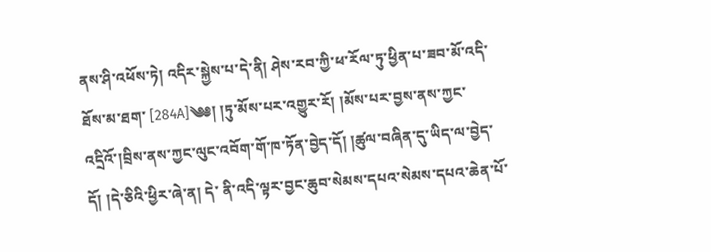ནས་ཤི་འཕོས་ཏེ། འདིར་སྐྱེས་པ་དེ་ནི། ཤེས་རབ་ཀྱི་ཕ་རོལ་ཏུ་ཕྱིན་པ་ཟབ་མོ་འདི་ཐོས་མ་ཐག་ [284A]༄༅། །ཏུ་མོས་པར་འགྱུར་རོ། །མོས་པར་བྱས་ནས་ཀྱང་འདྲིའོ་།བྲིས་ནས་ཀྱང་ལུང་འབོག་གོ་ཁ་ཏོན་བྱེད་དོ། །ཚུལ་བཞིན་དུ་ཡིད་ལ་བྱེད་དོ། །དེ་ཅིའི་ཕྱིར་ཞེ་ན། དེ་ ནི་འདི་ལྟར་བྱང་ཆུབ་སེམས་དཔའ་སེམས་དཔའ་ཆེན་པོ་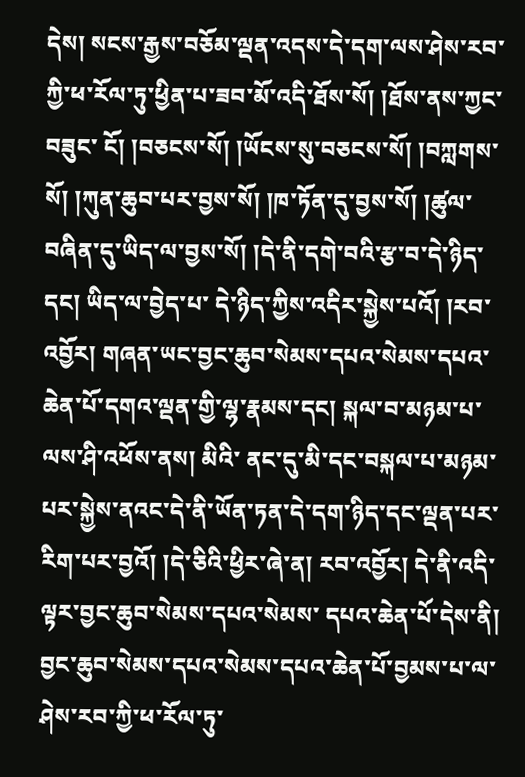དེས། སངས་རྒྱས་བཅོམ་ལྡན་འདས་དེ་དག་ལས་ཤེས་རབ་ཀྱི་ཕ་རོལ་ཏུ་ཕྱིན་པ་ཟབ་མོ་འདི་ཐོས་སོ། །ཐོས་ནས་ཀྱང་བཟུང་ ངོ། །བཅངས་སོ། །ཡོངས་སུ་བཅངས་སོ། །བཀླགས་སོ། །ཀུན་ཆུབ་པར་བྱས་སོ། །ཁ་ཏོན་དུ་བྱས་སོ། །ཚུལ་བཞིན་དུ་ཡིད་ལ་བྱས་སོ། །དེ་ནི་དགེ་བའི་རྩ་བ་དེ་ཉིད་དང། ཡིད་ལ་བྱེད་པ་ དེ་ཉིད་ཀྱིས་འདིར་སྐྱེས་པའོ། །རབ་འབྱོར། གཞན་ཡང་བྱང་ཆུབ་སེམས་དཔའ་སེམས་དཔའ་ཆེན་པོ་དགའ་ལྡན་གྱི་ལྷ་རྣམས་དང། སྐལ་བ་མཉམ་པ་ལས་ཤི་འཕོས་ནས། མིའི་ ནང་དུ་མི་དང་བསྐལ་པ་མཉམ་པར་སྐྱེས་ནའང་དེ་ནི་ཡོན་ཏན་དེ་དག་ཉིད་དང་ལྡན་པར་རིག་པར་བྱའོ། །དེ་ཅིའི་ཕྱིར་ཞེ་ན། རབ་འབྱོར། དེ་ནི་འདི་ལྟར་བྱང་ཆུབ་སེམས་དཔའ་སེམས་ དཔའ་ཆེན་པོ་དེས་ནི། བྱང་ཆུབ་སེམས་དཔའ་སེམས་དཔའ་ཆེན་པོ་བྱམས་པ་ལ་ཤེས་རབ་ཀྱི་ཕ་རོལ་ཏུ་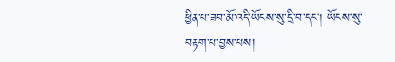ཕྱིན་པ་ཟབ་མོ་འདི་ཡོངས་སུ་དྲི་བ་དང། ཡོངས་སུ་བརྟག་པ་བྱས་པས།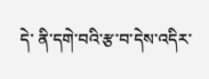དེ་ ནི་དགེ་བའི་རྩ་བ་དེས་འདིར་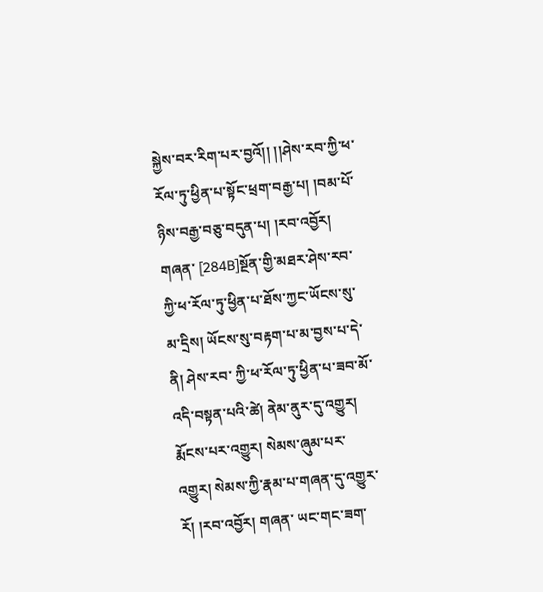སྐྱེས་བར་རིག་པར་བྱའོ།། །།ཤེས་རབ་ཀྱི་ཕ་རོལ་ཏུ་ཕྱིན་པ་སྟོང་ཕྲག་བརྒྱ་པ། །བམ་པོ་ཉིས་བརྒྱ་བཅུ་བདུན་པ། །རབ་འབྱོར། གཞན་ [284B]སྔོན་གྱི་མཐར་ཤེས་རབ་ཀྱི་ཕ་རོལ་ཏུ་ཕྱིན་པ་ཐོས་ཀྱང་ཡོངས་སུ་མ་དྲིས། ཡོངས་སུ་བརྟག་པ་མ་བྱས་པ་དེ་ནི། ཤེས་རབ་ ཀྱི་ཕ་རོལ་ཏུ་ཕྱིན་པ་ཟབ་མོ་འདི་བསྟན་པའི་ཚེ། ནེམ་ནུར་དུ་འགྱུར། རྨོངས་པར་འགྱུར། སེམས་ཞུམ་པར་འགྱུར། སེམས་ཀྱི་རྣམ་པ་གཞན་དུ་འགྱུར་རོ། །རབ་འབྱོར། གཞན་ ཡང་གང་ཟག་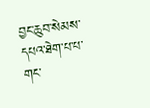བྱང་ཆུབ་སེམས་དཔའ་ཐེག་པ་པ་གང་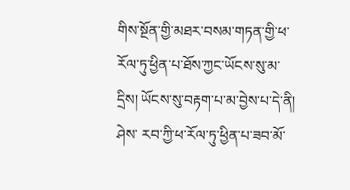གིས་སྔོན་གྱི་མཐར་བསམ་གཏན་གྱི་ཕ་རོལ་ཏུ་ཕྱིན་པ་ཐོས་ཀྱང་ཡོངས་སུ་མ་དྲིས། ཡོངས་སུ་བརྟག་པ་མ་བྱེས་པ་དེ་ནི། ཤེས་ རབ་ཀྱི་ཕ་རོལ་ཏུ་ཕྱིན་པ་ཟབ་མོ་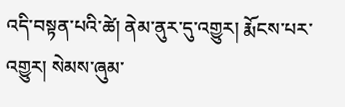འདི་བསྟན་པའི་ཚེ། ནེམ་ནུར་དུ་འགྱུར། རྨོངས་པར་འགྱུར། སེམས་ཞུམ་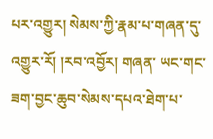པར་འགྱུར། སེམས་ཀྱི་རྣམ་པ་གཞན་དུ་འགྱུར་རོ། །རབ་འབྱོར། གཞན་ ཡང་གང་ཟག་བྱང་ཆུབ་སེམས་དཔའ་ཐེག་པ་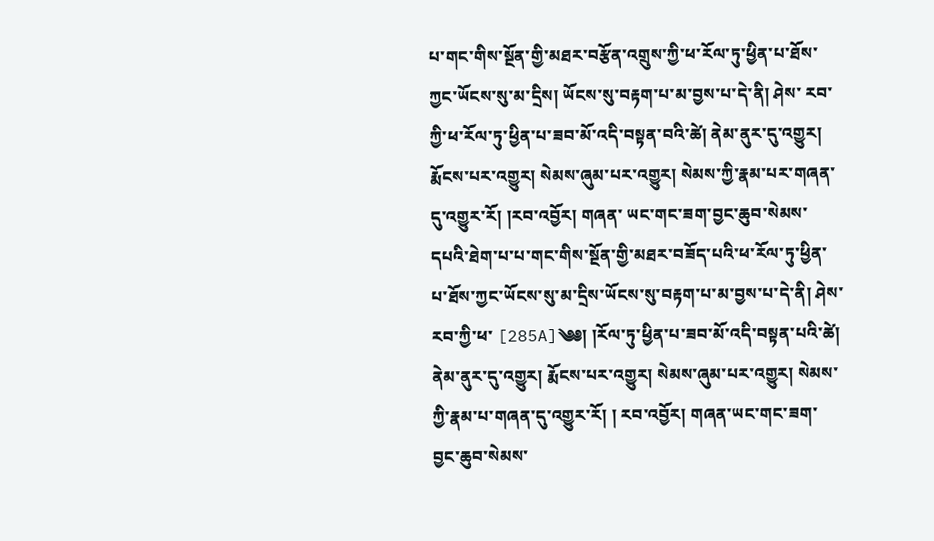པ་གང་གིས་སྔོན་གྱི་མཐར་བརྩོན་འགྲུས་ཀྱི་ཕ་རོལ་ཏུ་ཕྱིན་པ་ཐོས་ཀྱང་ཡོངས་སུ་མ་དྲིས། ཡོངས་སུ་བརྟག་པ་མ་བྱས་པ་དེ་ནི། ཤེས་ རབ་ཀྱི་ཕ་རོལ་ཏུ་ཕྱིན་པ་ཟབ་མོ་འདི་བསྟན་བའི་ཚེ། ནེམ་ནུར་དུ་འགྱུར། རྨོངས་པར་འགྱུར། སེམས་ཞུམ་པར་འགྱུར། སེམས་ཀྱི་རྣམ་པར་གཞན་དུ་འགྱུར་རོ། །རབ་འབྱོར། གཞན་ ཡང་གང་ཟག་བྱང་ཆུབ་སེམས་དཔའི་ཐེག་པ་པ་གང་གིས་སྔོན་གྱི་མཐར་བཟོད་པའི་ཕ་རོལ་ཏུ་ཕྱིན་པ་ཐོས་ཀྱང་ཡོངས་སུ་མ་དྲིས་ཡོངས་སུ་བརྟག་པ་མ་བྱས་པ་དེ་ནི། ཤེས་རབ་ཀྱི་ཕ་ [285A]༄༅། །རོལ་ཏུ་ཕྱིན་པ་ཟབ་མོ་འདི་བསྟན་པའི་ཚེ། ནེམ་ནུར་དུ་འགྱུར། རྨོངས་པར་འགྱུར། སེམས་ཞུམ་པར་འགྱུར། སེམས་ཀྱི་རྣམ་པ་གཞན་དུ་འགྱུར་རོ། ། རབ་འབྱོར། གཞན་ཡང་གང་ཟག་བྱང་ཆུབ་སེམས་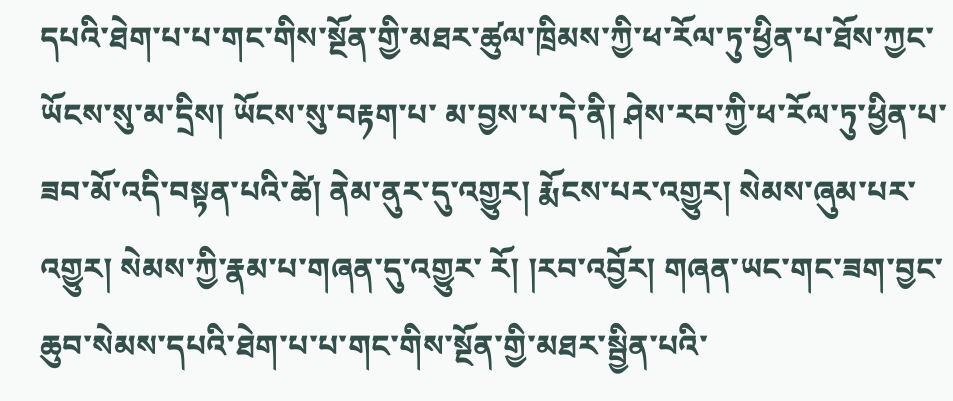དཔའི་ཐེག་པ་པ་གང་གིས་སྔོན་གྱི་མཐར་ཚུལ་ཁྲིམས་ཀྱི་ཕ་རོལ་ཏུ་ཕྱིན་པ་ཐོས་ཀྱང་ཡོངས་སུ་མ་དྲིས། ཡོངས་སུ་བརྟག་པ་ མ་བྱས་པ་དེ་ནི། ཤེས་རབ་ཀྱི་ཕ་རོལ་ཏུ་ཕྱིན་པ་ཟབ་མོ་འདི་བསྟན་པའི་ཚེ། ནེམ་ནུར་དུ་འགྱུར། རྨོངས་པར་འགྱུར། སེམས་ཞུམ་པར་འགྱུར། སེམས་ཀྱི་རྣམ་པ་གཞན་དུ་འགྱུར་ རོ། །རབ་འབྱོར། གཞན་ཡང་གང་ཟག་བྱང་ཆུབ་སེམས་དཔའི་ཐེག་པ་པ་གང་གིས་སྔོན་གྱི་མཐར་སྦྱིན་པའི་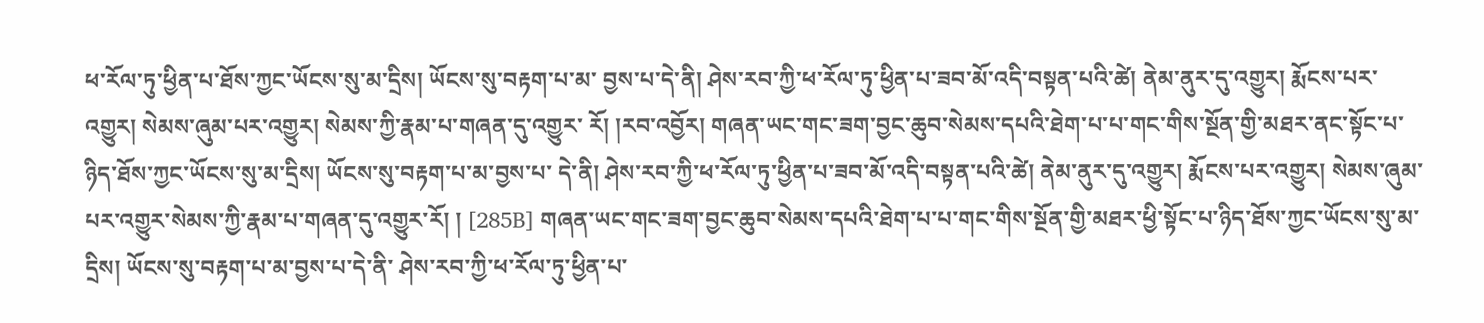ཕ་རོལ་ཏུ་ཕྱིན་པ་ཐོས་ཀྱང་ཡོངས་སུ་མ་དྲིས། ཡོངས་སུ་བརྟག་པ་མ་ བྱས་པ་དེ་ནི། ཤེས་རབ་ཀྱི་ཕ་རོལ་ཏུ་ཕྱིན་པ་ཟབ་མོ་འདི་བསྟན་པའི་ཚེ། ནེམ་ནུར་དུ་འགྱུར། རྨོངས་པར་འགྱུར། སེམས་ཞུམ་པར་འགྱུར། སེམས་ཀྱི་རྣམ་པ་གཞན་དུ་འགྱུར་ རོ། །རབ་འབྱོར། གཞན་ཡང་གང་ཟག་བྱང་ཆུབ་སེམས་དཔའི་ཐེག་པ་པ་གང་གིས་སྔོན་གྱི་མཐར་ནང་སྟོང་པ་ཉིད་ཐོས་ཀྱང་ཡོངས་སུ་མ་དྲིས། ཡོངས་སུ་བརྟག་པ་མ་བྱས་པ་ དེ་ནི། ཤེས་རབ་ཀྱི་ཕ་རོལ་ཏུ་ཕྱིན་པ་ཟབ་མོ་འདི་བསྟན་པའི་ཚེ། ནེམ་ནུར་དུ་འགྱུར། རྨོངས་པར་འགྱུར། སེམས་ཞུམ་པར་འགྱུར་སེམས་ཀྱི་རྣམ་པ་གཞན་དུ་འགྱུར་རོ། ། [285B] གཞན་ཡང་གང་ཟག་བྱང་ཆུབ་སེམས་དཔའི་ཐེག་པ་པ་གང་གིས་སྔོན་གྱི་མཐར་ཕྱི་སྟོང་པ་ཉིད་ཐོས་ཀྱང་ཡོངས་སུ་མ་དྲིས། ཡོངས་སུ་བརྟག་པ་མ་བྱས་པ་དེ་ནི་ ཤེས་རབ་ཀྱི་ཕ་རོལ་ཏུ་ཕྱིན་པ་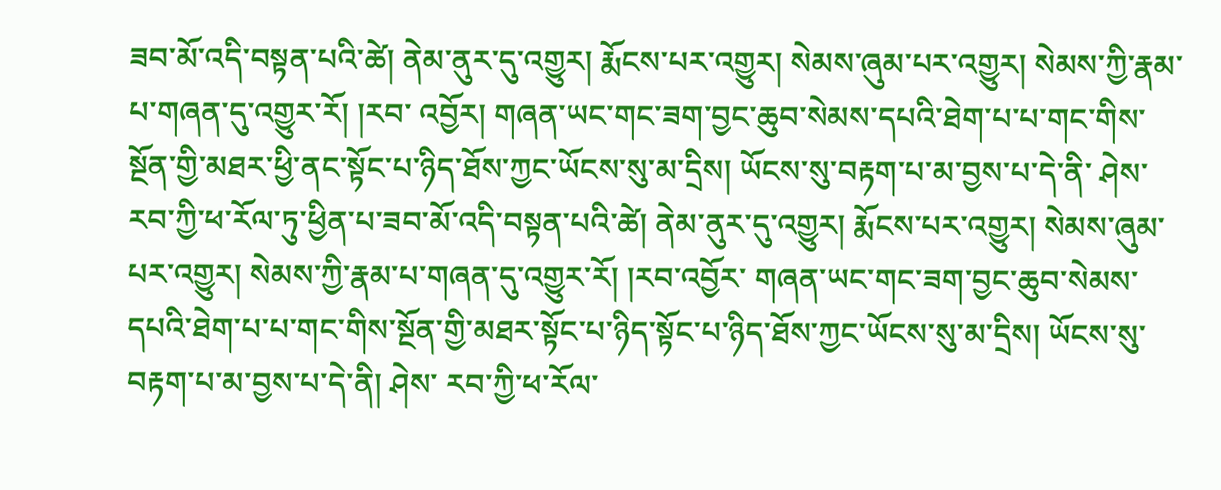ཟབ་མོ་འདི་བསྟན་པའི་ཚེ། ནེམ་ནུར་དུ་འགྱུར། རྨོངས་པར་འགྱུར། སེམས་ཞུམ་པར་འགྱུར། སེམས་ཀྱི་རྣམ་པ་གཞན་དུ་འགྱུར་རོ། །རབ་ འབྱོར། གཞན་ཡང་གང་ཟག་བྱང་ཆུབ་སེམས་དཔའི་ཐེག་པ་པ་གང་གིས་སྔོན་གྱི་མཐར་ཕྱི་ནང་སྟོང་པ་ཉིད་ཐོས་ཀྱང་ཡོངས་སུ་མ་དྲིས། ཡོངས་སུ་བརྟག་པ་མ་བྱས་པ་དེ་ནི་ ཤེས་རབ་ཀྱི་ཕ་རོལ་ཏུ་ཕྱིན་པ་ཟབ་མོ་འདི་བསྟན་པའི་ཚེ། ནེམ་ནུར་དུ་འགྱུར། རྨོངས་པར་འགྱུར། སེམས་ཞུམ་པར་འགྱུར། སེམས་ཀྱི་རྣམ་པ་གཞན་དུ་འགྱུར་རོ། །རབ་འབྱོར་ གཞན་ཡང་གང་ཟག་བྱང་ཆུབ་སེམས་དཔའི་ཐེག་པ་པ་གང་གིས་སྔོན་གྱི་མཐར་སྟོང་པ་ཉིད་སྟོང་པ་ཉིད་ཐོས་ཀྱང་ཡོངས་སུ་མ་དྲིས། ཡོངས་སུ་བརྟག་པ་མ་བྱས་པ་དེ་ནི། ཤེས་ རབ་ཀྱི་ཕ་རོལ་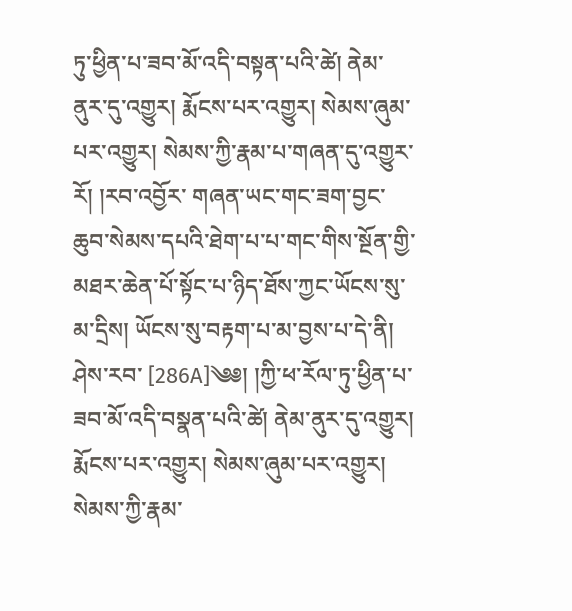ཏུ་ཕྱིན་པ་ཟབ་མོ་འདི་བསྟན་པའི་ཚེ། ནེམ་ནུར་དུ་འགྱུར། རྨོངས་པར་འགྱུར། སེམས་ཞུམ་པར་འགྱུར། སེམས་ཀྱི་རྣམ་པ་གཞན་དུ་འགྱུར་རོ། །རབ་འབྱོར་ གཞན་ཡང་གང་ཟག་བྱང་ཆུབ་སེམས་དཔའི་ཐེག་པ་པ་གང་གིས་སྔོན་གྱི་མཐར་ཆེན་པོ་སྟོང་པ་ཉིད་ཐོས་ཀྱང་ཡོངས་སུ་མ་དྲིས། ཡོངས་སུ་བརྟག་པ་མ་བྱས་པ་དེ་ནི། ཤེས་རབ་ [286A]༄༅། །ཀྱི་ཕ་རོལ་ཏུ་ཕྱིན་པ་ཟབ་མོ་འདི་བསྣན་པའི་ཚེ། ནེམ་ནུར་དུ་འགྱུར། རྨོངས་པར་འགྱུར། སེམས་ཞུམ་པར་འགྱུར། སེམས་ཀྱི་རྣམ་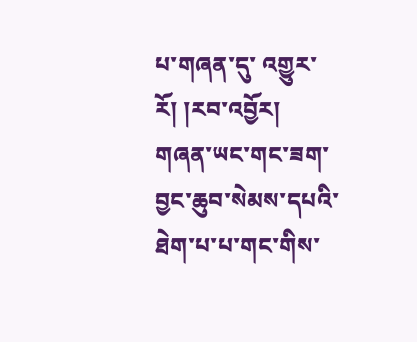པ་གཞན་དུ་ འགྱུར་རོ། །རབ་འབྱོར། གཞན་ཡང་གང་ཟག་བྱང་ཆུབ་སེམས་དཔའི་ཐེག་པ་པ་གང་གིས་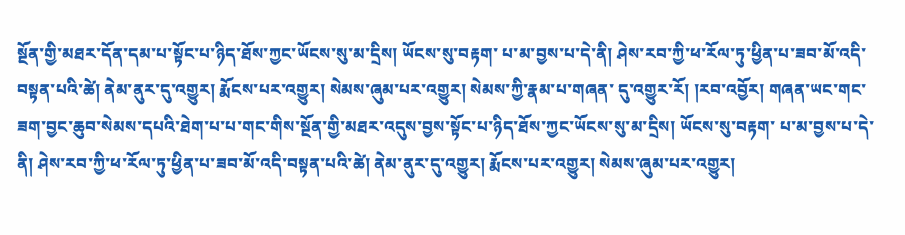སྔོན་གྱི་མཐར་དོན་དམ་པ་སྟོང་པ་ཉིད་ཐོས་ཀྱང་ཡོངས་སུ་མ་དྲིས། ཡོངས་སུ་བརྟག་ པ་མ་བྱས་པ་དེ་ནི། ཤེས་རབ་ཀྱི་ཕ་རོལ་ཏུ་ཕྱིན་པ་ཟབ་མོ་འདི་བསྟན་པའི་ཚེ། ནེམ་ནུར་དུ་འགྱུར། རྨོངས་པར་འགྱུར། སེམས་ཞུམ་པར་འགྱུར། སེམས་ཀྱི་རྣམ་པ་གཞན་ དུ་འགྱུར་རོ། །རབ་འབྱོར། གཞན་ཡང་གང་ཟག་བྱང་ཆུབ་སེམས་དཔའི་ཐེག་པ་པ་གང་གིས་སྔོན་གྱི་མཐར་འདུས་བྱས་སྟོང་པ་ཉིད་ཐོས་ཀྱང་ཡོངས་སུ་མ་དྲིས། ཡོངས་སུ་བརྟག་ པ་མ་བྱས་པ་དེ་ནི། ཤེས་རབ་ཀྱི་ཕ་རོལ་ཏུ་ཕྱིན་པ་ཟབ་མོ་འདི་བསྟན་པའི་ཚེ། ནེམ་ནུར་དུ་འགྱུར། རྨོངས་པར་འགྱུར། སེམས་ཞུམ་པར་འགྱུར།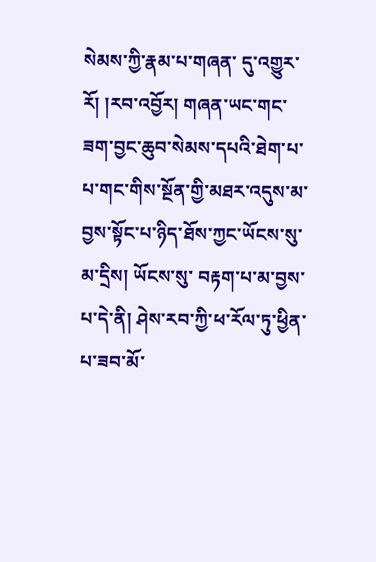སེམས་ཀྱི་རྣམ་པ་གཞན་ དུ་འགྱུར་རོ། །རབ་འབྱོར། གཞན་ཡང་གང་ཟག་བྱང་ཆུབ་སེམས་དཔའི་ཐེག་པ་པ་གང་གིས་སྔོན་གྱི་མཐར་འདུས་མ་བྱས་སྟོང་པ་ཉིད་ཐོས་ཀྱང་ཡོངས་སུ་མ་དྲིས། ཡོངས་སུ་ བརྟག་པ་མ་བྱས་པ་དེ་ནི། ཤེས་རབ་ཀྱི་ཕ་རོལ་ཏུ་ཕྱིན་པ་ཟབ་མོ་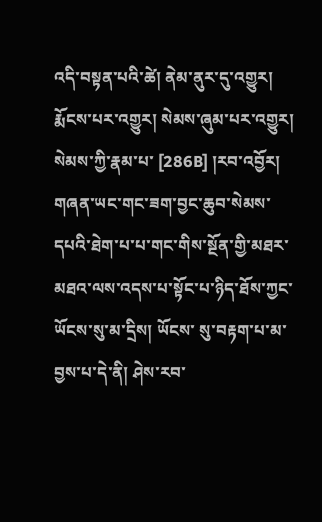འདི་བསྟན་པའི་ཚེ། ནེམ་ནུར་དུ་འགྱུར། རྨོངས་པར་འགྱུར། སེམས་ཞུམ་པར་འགྱུར། སེམས་ཀྱི་རྣམ་པ་ [286B] །རབ་འབྱོར། གཞན་ཡང་གང་ཟག་བྱང་ཆུབ་སེམས་དཔའི་ཐེག་པ་པ་གང་གིས་སྔོན་གྱི་མཐར་མཐའ་ལས་འདས་པ་སྟོང་པ་ཉིད་ཐོས་ཀྱང་ཡོངས་སུ་མ་དྲིས། ཡོངས་ སུ་བརྟག་པ་མ་བྱས་པ་དེ་ནི། ཤེས་རབ་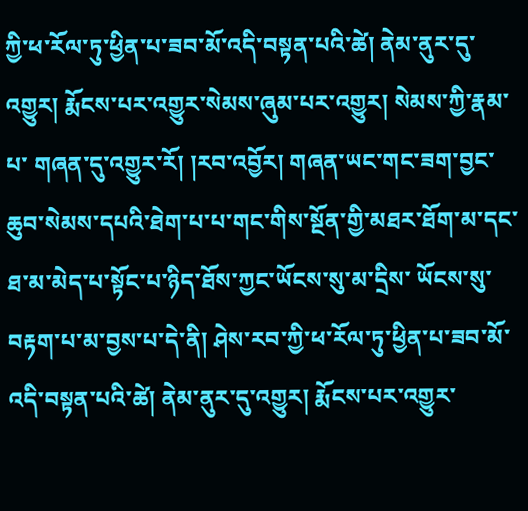ཀྱི་ཕ་རོལ་ཏུ་ཕྱིན་པ་ཟབ་མོ་འདི་བསྟན་པའི་ཚེ། ནེམ་ནུར་དུ་འགྱུར། རྨོངས་པར་འགྱུར་སེམས་ཞུམ་པར་འགྱུར། སེམས་ཀྱི་རྣམ་པ་ གཞན་དུ་འགྱུར་རོ། །རབ་འབྱོར། གཞན་ཡང་གང་ཟག་བྱང་ཆུབ་སེམས་དཔའི་ཐེག་པ་པ་གང་གིས་སྔོན་གྱི་མཐར་ཐོག་མ་དང་ཐ་མ་མེད་པ་སྟོང་པ་ཉིད་ཐོས་ཀྱང་ཡོངས་སུ་མ་དྲིས་ ཡོངས་སུ་བརྟག་པ་མ་བྱས་པ་དེ་ནི། ཤེས་རབ་ཀྱི་ཕ་རོལ་ཏུ་ཕྱིན་པ་ཟབ་མོ་འདི་བསྟན་པའི་ཚེ། ནེམ་ནུར་དུ་འགྱུར། རྨོངས་པར་འགྱུར་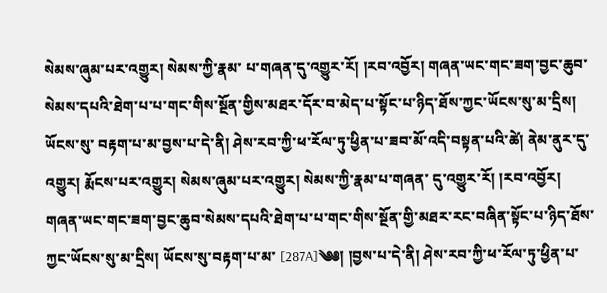སེམས་ཞུམ་པར་འགྱུར། སེམས་ཀྱི་རྣམ་ པ་གཞན་དུ་འགྱུར་རོ། །རབ་འབྱོར། གཞན་ཡང་གང་ཟག་བྱང་ཆུབ་སེམས་དཔའི་ཐེག་པ་པ་གང་གིས་སྔོན་གྱིས་མཐར་དོར་བ་མེད་པ་སྟོང་པ་ཉིད་ཐོས་ཀྱང་ཡོངས་སུ་མ་དྲིས། ཡོངས་སུ་ བརྟག་པ་མ་བྱས་པ་དེ་ནི། ཤེས་རབ་ཀྱི་ཕ་རོལ་ཏུ་ཕྱིན་པ་ཟབ་མོ་འདི་བསྟན་པའི་ཚེ། ནེམ་ནུར་དུ་འགྱུར། རྨོངས་པར་འགྱུར། སེམས་ཞུམ་པར་འགྱུར། སེམས་ཀྱི་རྣམ་པ་གཞན་ དུ་འགྱུར་རོ། །རབ་འབྱོར། གཞན་ཡང་གང་ཟག་བྱང་ཆུབ་སེམས་དཔའི་ཐེག་པ་པ་གང་གིས་སྔོན་གྱི་མཐར་རང་བཞིན་སྟོང་པ་ཉིད་ཐོས་ཀྱང་ཡོངས་སུ་མ་དྲིས། ཡོངས་སུ་བརྟག་པ་མ་ [287A]༄༅། །བྱས་པ་དེ་ནི། ཤེས་རབ་ཀྱི་ཕ་རོལ་ཏུ་ཕྱིན་པ་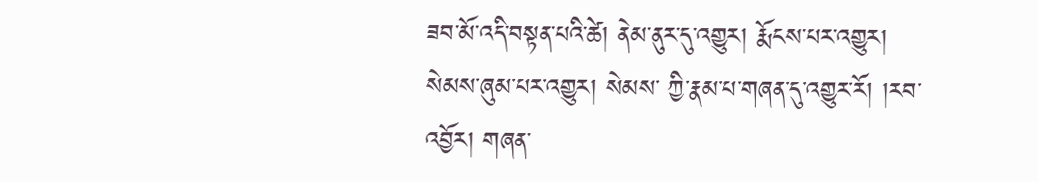ཟབ་མོ་འདི་བསྟན་པའི་ཚེ། ནེམ་ནུར་དུ་འགྱུར། རྨོངས་པར་འགྱུར། སེམས་ཞུམ་པར་འགྱུར། སེམས་ ཀྱི་རྣམ་པ་གཞན་དུ་འགྱུར་རོ། །རབ་འབྱོར། གཞན་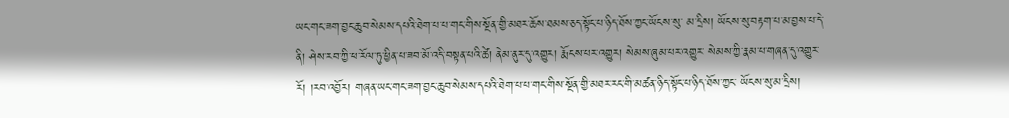ཡང་གང་ཟག་བྱང་ཆུབ་སེམས་དཔའི་ཐེག་པ་པ་གང་གིས་སྔོན་གྱི་མཐར་ཆོས་ཐམས་ཅད་སྟོང་པ་ཉིད་ཐོས་ཀྱང་ཡོངས་སུ་ མ་དྲིས། ཡོངས་སུ་བརྟག་པ་མ་བྱས་པ་དེ་ནི། ཤེས་རབ་ཀྱི་ཕ་རོལ་ཏུ་ཕྱིན་པ་ཟབ་མོ་འདི་བསྟན་པའི་ཚེ། ནེམ་ནུར་དུ་འགྱུར། རྨོངས་པར་འགྱུར། སེམས་ཞུམ་པར་འགྱུར་ སེམས་ཀྱི་རྣམ་པ་གཞན་དུ་འགྱུར་རོ། །རབ་འབྱོར། གཞན་ཡང་གང་ཟག་བྱང་ཆུབ་སེམས་དཔའི་ཐེག་པ་པ་གང་གིས་སྔོན་གྱི་མཐར་རང་གི་མཚན་ཉིད་སྟོང་པ་ཉིད་ཐོས་ཀྱང་ ཡོངས་སུ་མ་དྲིས།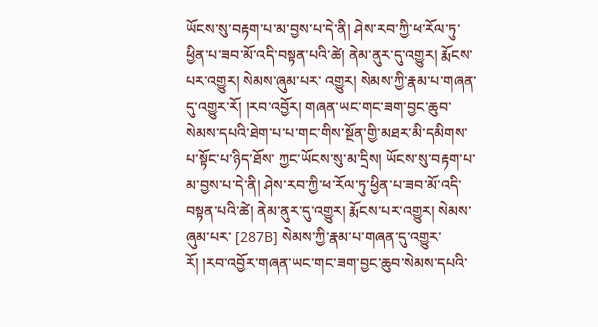ཡོངས་སུ་བརྟག་པ་མ་བྱས་པ་དེ་ནི། ཤེས་རབ་ཀྱི་ཕ་རོལ་ཏུ་ཕྱིན་པ་ཟབ་མོ་འདི་བསྟན་པའི་ཚེ། ནེམ་ནུར་དུ་འགྱུར། རྨོངས་པར་འགྱུར། སེམས་ཞུམ་པར་ འགྱུར། སེམས་ཀྱི་རྣམ་པ་གཞན་དུ་འགྱུར་རོ། །རབ་འབྱོར། གཞན་ཡང་གང་ཟག་བྱང་ཆུབ་སེམས་དཔའི་ཐེག་པ་པ་གང་གིས་སྔོན་གྱི་མཐར་མི་དམིགས་པ་སྟོང་པ་ཉིད་ཐོས་ ཀྱང་ཡོངས་སུ་མ་དྲིས། ཡོངས་སུ་བརྟག་པ་མ་བྱས་པ་དེ་ནི། ཤེས་རབ་ཀྱི་ཕ་རོལ་ཏུ་ཕྱིན་པ་ཟབ་མོ་འདི་བསྟན་པའི་ཚེ། ནེམ་ནུར་དུ་འགྱུར། རྨོངས་པར་འགྱུར། སེམས་ཞུམ་པར་ [287B] སེམས་ཀྱི་རྣམ་པ་གཞན་དུ་འགྱུར་རོ། །རབ་འབྱོར་གཞན་ཡང་གང་ཟག་བྱང་ཆུབ་སེམས་དཔའི་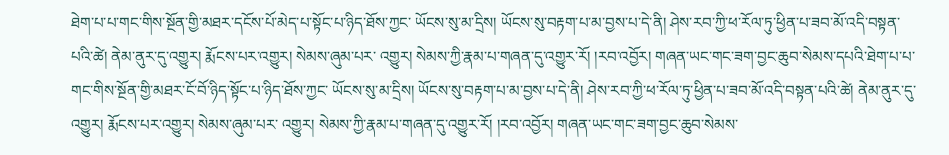ཐེག་པ་པ་གང་གིས་སྔོན་གྱི་མཐར་དངོས་པོ་མེད་པ་སྟོང་པ་ཉིད་ཐོས་ཀྱང་ ཡོངས་སུ་མ་དྲིས། ཡོངས་སུ་བརྟག་པ་མ་བྱས་པ་དེ་ནི། ཤེས་རབ་ཀྱི་ཕ་རོལ་ཏུ་ཕྱིན་པ་ཟབ་མོ་འདི་བསྟན་པའི་ཚེ། ནེམ་ནུར་དུ་འགྱུར། རྨོངས་པར་འགྱུར། སེམས་ཞུམ་པར་ འགྱུར། སེམས་ཀྱི་རྣམ་པ་གཞན་དུ་འགྱུར་རོ། །རབ་འབྱོར། གཞན་ཡང་གང་ཟག་བྱང་ཆུབ་སེམས་དཔའི་ཐེག་པ་པ་གང་གིས་སྔོན་གྱི་མཐར་ངོ་བོ་ཉིད་སྟོང་པ་ཉིད་ཐོས་ཀྱང་ ཡོངས་སུ་མ་དྲིས། ཡོངས་སུ་བརྟག་པ་མ་བྱས་པ་དེ་ནི། ཤེས་རབ་ཀྱི་ཕ་རོལ་ཏུ་ཕྱིན་པ་ཟབ་མོ་འདི་བསྟན་པའི་ཚེ། ནེམ་ནུར་དུ་འགྱུར། རྨོངས་པར་འགྱུར། སེམས་ཞུམ་པར་ འགྱུར། སེམས་ཀྱི་རྣམ་པ་གཞན་དུ་འགྱུར་རོ། །རབ་འབྱོར། གཞན་ཡང་གང་ཟག་བྱང་ཆུབ་སེམས་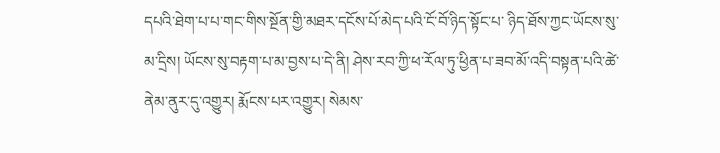དཔའི་ཐེག་པ་པ་གང་གིས་སྔོན་གྱི་མཐར་དངོས་པོ་མེད་པའི་ངོ་བོ་ཉིད་སྟོང་པ་ ཉིད་ཐོས་ཀྱང་ཡོངས་སུ་མ་དྲིས། ཡོངས་སུ་བརྟག་པ་མ་བྱས་པ་དེ་ནི། ཤེས་རབ་ཀྱི་ཕ་རོལ་ཏུ་ཕྱིན་པ་ཟབ་མོ་འདི་བསྟན་པའི་ཚེ་ནེམ་ནུར་དུ་འགྱུར། རྨོངས་པར་འགྱུར། སེམས་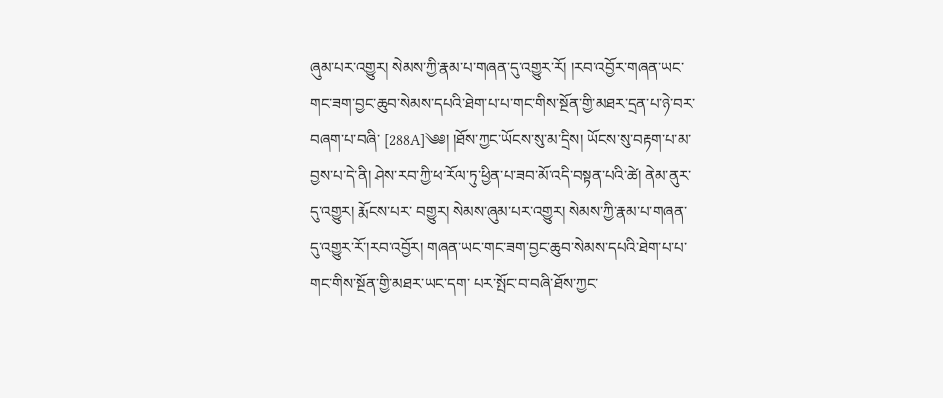ཞུམ་པར་འགྱུར། སེམས་ཀྱི་རྣམ་པ་གཞན་དུ་འགྱུར་རོ། །རབ་འབྱོར་གཞན་ཡང་གང་ཟག་བྱང་ཆུབ་སེམས་དཔའི་ཐེག་པ་པ་གང་གིས་སྔོན་གྱི་མཐར་དྲན་པ་ཉེ་བར་བཞག་པ་བཞི་ [288A]༄༅། །ཐོས་ཀྱང་ཡོངས་སུ་མ་དྲིས། ཡོངས་སུ་བརྟག་པ་མ་བྱས་པ་དེ་ནི། ཤེས་རབ་ཀྱི་ཕ་རོལ་ཏུ་ཕྱིན་པ་ཟབ་མོ་འདི་བསྟན་པའི་ཚེ། ནེམ་ནུར་དུ་འགྱུར། རྨོངས་པར་ བགྱུར། སེམས་ཞུམ་པར་འགྱུར། སེམས་ཀྱི་རྣམ་པ་གཞན་དུ་འགྱུར་རོ་།རབ་འབྱོར། གཞན་ཡང་གང་ཟག་བྱང་ཆུབ་སེམས་དཔའི་ཐེག་པ་པ་གང་གིས་སྔོན་གྱི་མཐར་ཡང་དག་ པར་སྤོང་བ་བཞི་ཐོས་ཀྱང་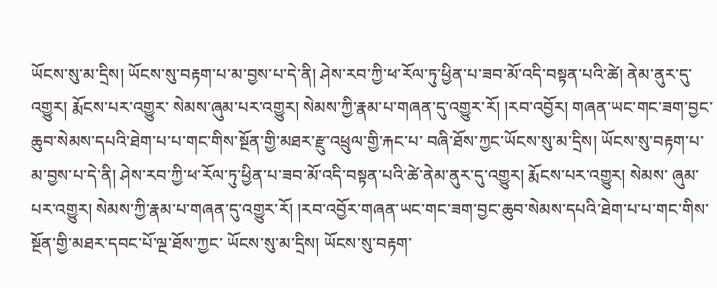ཡོངས་སུ་མ་དྲིས། ཡོངས་སུ་བརྟག་པ་མ་བྱས་པ་དེ་ནི། ཤེས་རབ་ཀྱི་ཕ་རོལ་ཏུ་ཕྱིན་པ་ཟབ་མོ་འདི་བསྟན་པའི་ཚེ། ནེམ་ནུར་དུ་འགྱུར། རྨོངས་པར་འགྱུར་ སེམས་ཞུམ་པར་འགྱུར། སེམས་ཀྱི་རྣམ་པ་གཞན་དུ་འགྱུར་རོ། །རབ་འབྱོར། གཞན་ཡང་གང་ཟག་བྱང་ཆུབ་སེམས་དཔའི་ཐེག་པ་པ་གང་གིས་སྔོན་གྱི་མཐར་རྫུ་འཕྲུལ་གྱི་རྐང་པ་ བཞི་ཐོས་ཀྱང་ཡོངས་སུ་མ་དྲིས། ཡོངས་སུ་བརྟག་པ་མ་བྱས་པ་དེ་ནི། ཤེས་རབ་ཀྱི་ཕ་རོལ་ཏུ་ཕྱིན་པ་ཟབ་མོ་འདི་བསྟན་པའི་ཚེ་ནེམ་ནུར་དུ་འགྱུར། རྨོངས་པར་འགྱུར། སེམས་ ཞུམ་པར་འགྱུར། སེམས་ཀྱི་རྣམ་པ་གཞན་དུ་འགྱུར་རོ། །རབ་འབྱོར་གཞན་ཡང་གང་ཟག་བྱང་ཆུབ་སེམས་དཔའི་ཐེག་པ་པ་གང་གིས་སྔོན་གྱི་མཐར་དབང་པོ་ལྔ་ཐོས་ཀྱང་ ཡོངས་སུ་མ་དྲིས། ཡོངས་སུ་བརྟག་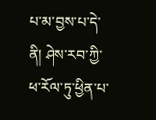པ་མ་བྱས་པ་དེ་ནི། ཤེས་རབ་ཀྱི་ཕ་རོལ་ཏུ་ཕྱིན་པ་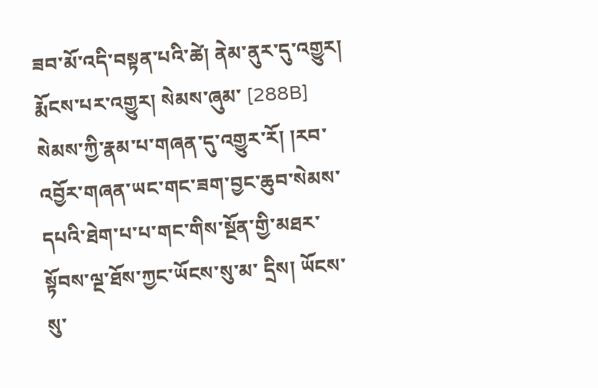ཟབ་མོ་འདི་བསྟན་པའི་ཚེ། ནེམ་ནུར་དུ་འགྱུར། རྨོངས་པར་འགྱུར། སེམས་ཞུམ་ [288B] སེམས་ཀྱི་རྣམ་པ་གཞན་དུ་འགྱུར་རོ། །རབ་འབྱོར་གཞན་ཡང་གང་ཟག་བྱང་ཆུབ་སེམས་དཔའི་ཐེག་པ་པ་གང་གིས་སྔོན་གྱི་མཐར་སྟོབས་ལྔ་ཐོས་ཀྱང་ཡོངས་སུ་མ་ དྲིས། ཡོངས་སུ་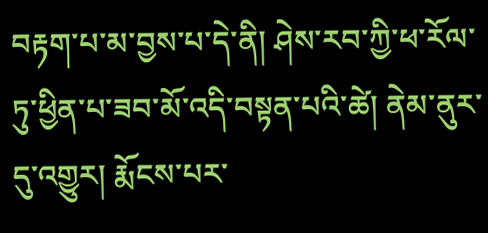བརྟག་པ་མ་བྱས་པ་དེ་ནི། ཤེས་རབ་ཀྱི་ཕ་རོལ་ཏུ་ཕྱིན་པ་ཟབ་མོ་འདི་བསྟན་པའི་ཚེ། ནེམ་ནུར་དུ་འགྱུར། རྨོངས་པར་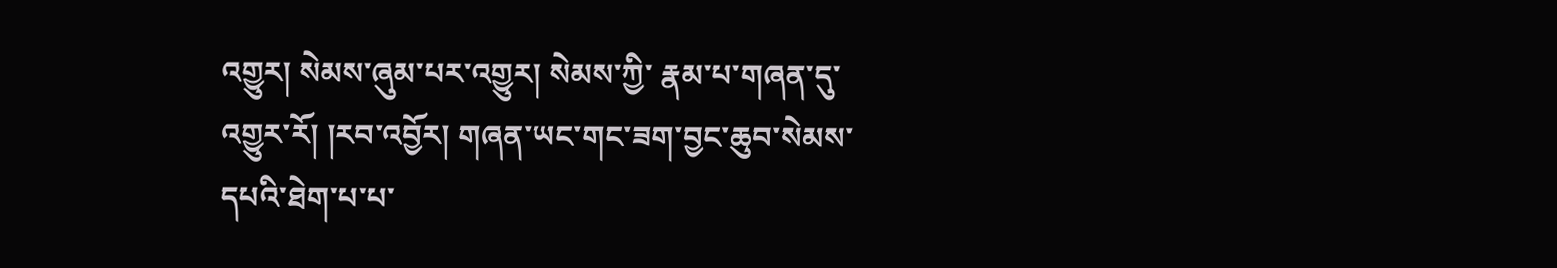འགྱུར། སེམས་ཞུམ་པར་འགྱུར། སེམས་ཀྱི་ རྣམ་པ་གཞན་དུ་འགྱུར་རོ། །རབ་འབྱོར། གཞན་ཡང་གང་ཟག་བྱང་ཆུབ་སེམས་དཔའི་ཐེག་པ་པ་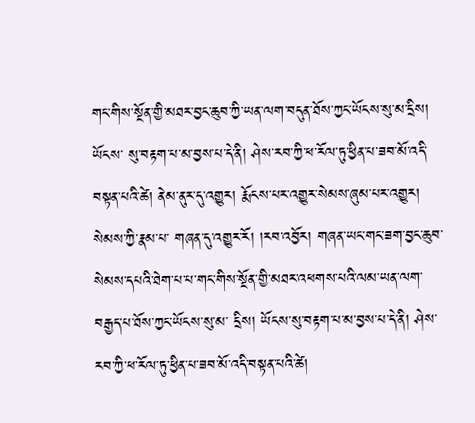གང་གིས་སྔོན་གྱི་མཐར་བྱང་ཆུབ་ཀྱི་ཡན་ལག་བདུན་ཐོས་ཀྱང་ཡོངས་སུ་མ་དྲིས། ཡོངས་ སུ་བརྟག་པ་མ་བྱས་པ་དེ་ནི། ཤེས་རབ་ཀྱི་ཕ་རོལ་ཏུ་ཕྱིན་པ་ཟབ་མོ་འདི་བསྟན་པའི་ཚེ། ནེམ་ནུར་དུ་འགྱུར། རྨོངས་པར་འགྱུར་སེམས་ཞུམ་པར་འགྱུར། སེམས་ཀྱི་རྣམ་པ་ གཞན་དུ་འགྱུར་རོ། །རབ་འབྱོར། གཞན་ཡང་གང་ཟག་བྱང་ཆུབ་སེམས་དཔའི་ཐེག་པ་པ་གང་གིས་སྔོན་གྱི་མཐར་འཕགས་པའི་ལམ་ཡན་ལག་བརྒྱད་པ་ཐོས་ཀྱང་ཡོངས་སུ་མ་ དྲིས། ཡོངས་སུ་བརྟག་པ་མ་བྱས་པ་དེ་ནི། ཤེས་རབ་ཀྱི་ཕ་རོལ་ཏུ་ཕྱིན་པ་ཟབ་མོ་འདི་བསྟན་པའི་ཚེ།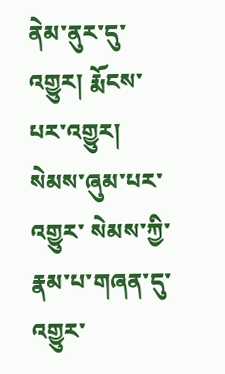ནེམ་ནུར་དུ་འགྱུར། རྨོངས་པར་འགྱུར། སེམས་ཞུམ་པར་འགྱུར་ སེམས་ཀྱི་རྣམ་པ་གཞན་དུ་འགྱུར་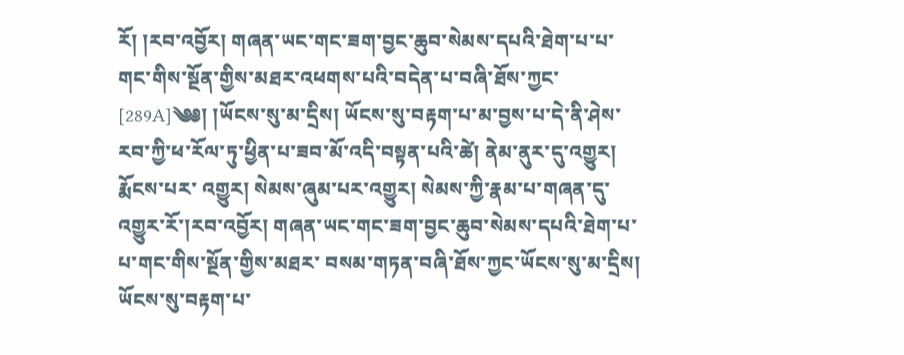རོ། །རབ་འབྱོར། གཞན་ཡང་གང་ཟག་བྱང་ཆུབ་སེམས་དཔའི་ཐེག་པ་པ་གང་གིས་སྔོན་གྱིས་མཐར་འཕགས་པའི་བདེན་པ་བཞི་ཐོས་ཀྱང་ [289A]༄༅། །ཡོངས་སུ་མ་དྲིས། ཡོངས་སུ་བརྟག་པ་མ་བྱས་པ་དེ་ནི་ཤེས་རབ་ཀྱི་ཕ་རོལ་ཏུ་ཕྱིན་པ་ཟབ་མོ་འདི་བསྟན་པའི་ཚེ། ནེམ་ནུར་དུ་འགྱུར། རྨོངས་པར་ འགྱུར། སེམས་ཞུམ་པར་འགྱུར། སེམས་ཀྱི་རྣམ་པ་གཞན་དུ་འགྱུར་རོ་།རབ་འབྱོར། གཞན་ཡང་གང་ཟག་བྱང་ཆུབ་སེམས་དཔའི་ཐེག་པ་པ་གང་གིས་སྔོན་གྱིས་མཐར་ བསམ་གཏན་བཞི་ཐོས་ཀྱང་ཡོངས་སུ་མ་དྲིས། ཡོངས་སུ་བརྟག་པ་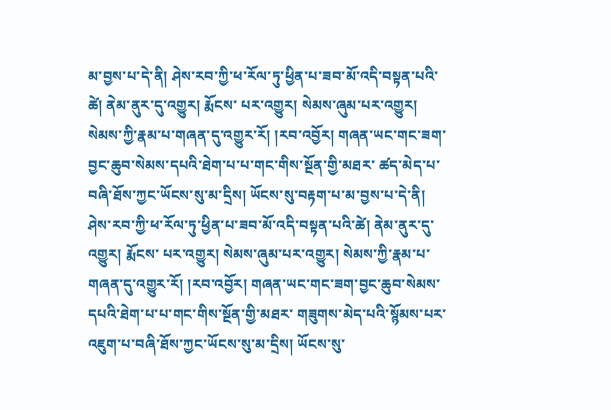མ་བྱས་པ་དེ་ནི། ཤེས་རབ་ཀྱི་ཕ་རོལ་ཏུ་ཕྱིན་པ་ཟབ་མོ་འདི་བསྟན་པའི་ཚེ། ནེམ་ནུར་དུ་འགྱུར། རྨོངས་ པར་འགྱུར། སེམས་ཞུམ་པར་འགྱུར། སེམས་ཀྱི་རྣམ་པ་གཞན་དུ་འགྱུར་རོ། །རབ་འབྱོར། གཞན་ཡང་གང་ཟག་བྱང་ཆུབ་སེམས་དཔའི་ཐེག་པ་པ་གང་གིས་སྔོན་གྱི་མཐར་ ཚད་མེད་པ་བཞི་ཐོས་ཀྱང་ཡོངས་སུ་མ་དྲིས། ཡོངས་སུ་བརྟག་པ་མ་བྱས་པ་དེ་ནི། ཤེས་རབ་ཀྱི་ཕ་རོལ་ཏུ་ཕྱིན་པ་ཟབ་མོ་འདི་བསྟན་པའི་ཚེ། ནེམ་ནུར་དུ་འགྱུར། རྨོངས་ པར་འགྱུར། སེམས་ཞུམ་པར་འགྱུར། སེམས་ཀྱི་རྣམ་པ་གཞན་དུ་འགྱུར་རོ། །རབ་འབྱོར། གཞན་ཡང་གང་ཟག་བྱང་ཆུབ་སེམས་དཔའི་ཐེག་པ་པ་གང་གིས་སྔོན་གྱི་མཐར་ གཟུགས་མེད་པའི་སྙོམས་པར་འཇུག་པ་བཞི་ཐོས་ཀྱང་ཡོངས་སུ་མ་དྲིས། ཡོངས་སུ་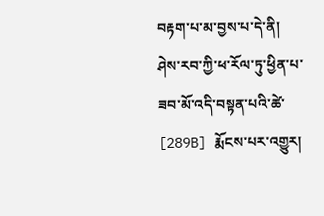བརྟག་པ་མ་བྱས་པ་དེ་ནི། ཤེས་རབ་ཀྱི་ཕ་རོལ་ཏུ་ཕྱིན་པ་ཟབ་མོ་འདི་བསྟན་པའི་ཚེ་ [289B] རྨོངས་པར་འགྱུར།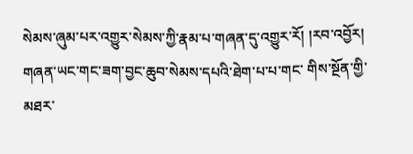སེམས་ཞུམ་པར་འགྱུར་སེམས་ཀྱི་རྣམ་པ་གཞན་དུ་འགྱུར་རོ། །རབ་འབྱོར། གཞན་ཡང་གང་ཟག་བྱང་ཆུབ་སེམས་དཔའི་ཐེག་པ་པ་གང་ གིས་སྔོན་གྱི་མཐར་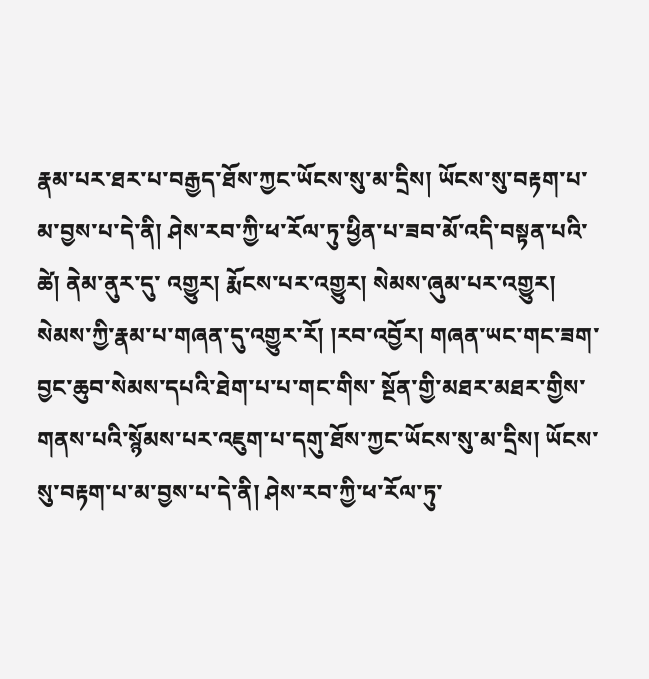རྣམ་པར་ཐར་པ་བརྒྱད་ཐོས་ཀྱང་ཡོངས་སུ་མ་དྲིས། ཡོངས་སུ་བརྟག་པ་མ་བྱས་པ་དེ་ནི། ཤེས་རབ་ཀྱི་ཕ་རོལ་ཏུ་ཕྱིན་པ་ཟབ་མོ་འདི་བསྟན་པའི་ཚེ། ནེམ་ནུར་དུ་ འགྱུར། རྨོངས་པར་འགྱུར། སེམས་ཞུམ་པར་འགྱུར། སེམས་ཀྱི་རྣམ་པ་གཞན་དུ་འགྱུར་རོ། །རབ་འབྱོར། གཞན་ཡང་གང་ཟག་བྱང་ཆུབ་སེམས་དཔའི་ཐེག་པ་པ་གང་གིས་ སྔོན་གྱི་མཐར་མཐར་གྱིས་གནས་པའི་སྙོམས་པར་འཇུག་པ་དགུ་ཐོས་ཀྱང་ཡོངས་སུ་མ་དྲིས། ཡོངས་སུ་བརྟག་པ་མ་བྱས་པ་དེ་ནི། ཤེས་རབ་ཀྱི་ཕ་རོལ་ཏུ་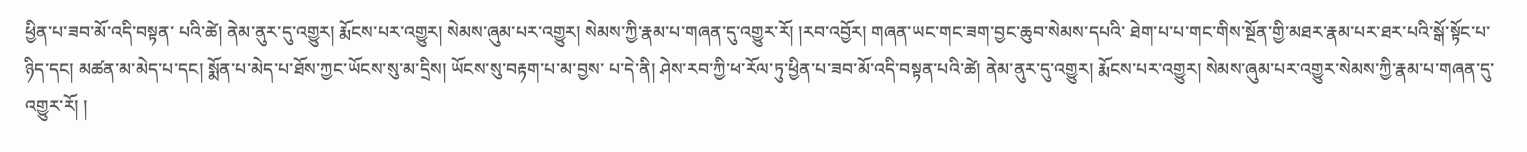ཕྱིན་པ་ཟབ་མོ་འདི་བསྟན་ པའི་ཚེ། ནེམ་ནུར་དུ་འགྱུར། རྨོངས་པར་འགྱུར། སེམས་ཞུམ་པར་འགྱུར། སེམས་ཀྱི་རྣམ་པ་གཞན་དུ་འགྱུར་རོ། །རབ་འབྱོར། གཞན་ཡང་གང་ཟག་བྱང་ཆུབ་སེམས་དཔའི་ ཐེག་པ་པ་གང་གིས་སྔོན་གྱི་མཐར་རྣམ་པར་ཐར་པའི་སྒོ་སྟོང་པ་ཉིད་དང། མཚན་མ་མེད་པ་དང། སྨོན་པ་མེད་པ་ཐོས་ཀྱང་ཡོངས་སུ་མ་དྲིས། ཡོངས་སུ་བརྟག་པ་མ་བྱས་ པ་དེ་ནི། ཤེས་རབ་ཀྱི་ཕ་རོལ་ཏུ་ཕྱིན་པ་ཟབ་མོ་འདི་བསྟན་པའི་ཚེ། ནེམ་ནུར་དུ་འགྱུར། རྨོངས་པར་འགྱུར། སེམས་ཞུམ་པར་འགྱུར་སེམས་ཀྱི་རྣམ་པ་གཞན་དུ་འགྱུར་རོ། །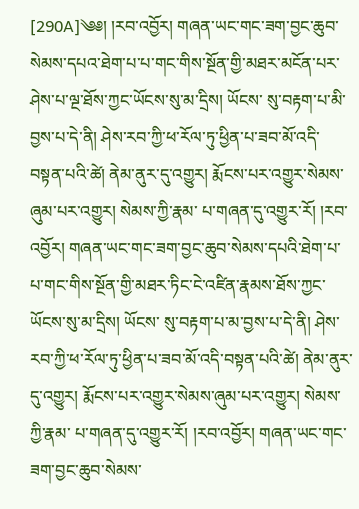[290A]༄༅། །རབ་འབྱོར། གཞན་ཡང་གང་ཟག་བྱང་ཆུབ་སེམས་དཔའ་ཐེག་པ་པ་གང་གིས་སྔོན་གྱི་མཐར་མངོན་པར་ཤེས་པ་ལྔ་ཐོས་ཀྱང་ཡོངས་སུ་མ་དྲིས། ཡོངས་ སུ་བརྟག་པ་མི་བྱས་པ་དེ་ནི། ཤེས་རབ་ཀྱི་ཕ་རོལ་ཏུ་ཕྱིན་པ་ཟབ་མོ་འདི་བསྟན་པའི་ཚེ། ནེམ་ནུར་དུ་འགྱུར། རྨོངས་པར་འགྱུར་སེམས་ཞུམ་པར་འགྱུར། སེམས་ཀྱི་རྣམ་ པ་གཞན་དུ་འགྱུར་རོ། །རབ་འབྱོར། གཞན་ཡང་གང་ཟག་བྱང་ཆུབ་སེམས་དཔའི་ཐེག་པ་པ་གང་གིས་སྔོན་གྱི་མཐར་ཏིང་ངེ་འཛིན་རྣམས་ཐོས་ཀྱང་ཡོངས་སུ་མ་དྲིས། ཡོངས་ སུ་བརྟག་པ་མ་བྱས་པ་དེ་ནི། ཤེས་རབ་ཀྱི་ཕ་རོལ་ཏུ་ཕྱིན་པ་ཟབ་མོ་འདི་བསྟན་པའི་ཚེ། ནེམ་ནུར་དུ་འགྱུར། རྨོངས་པར་འགྱུར་སེམས་ཞུམ་པར་འགྱུར། སེམས་ཀྱི་རྣམ་ པ་གཞན་དུ་འགྱུར་རོ། །རབ་འབྱོར། གཞན་ཡང་གང་ཟག་བྱང་ཆུབ་སེམས་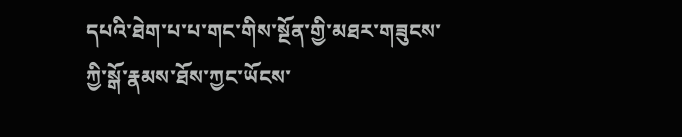དཔའི་ཐེག་པ་པ་གང་གིས་སྔོན་གྱི་མཐར་གཟུངས་ཀྱི་སྒོ་རྣམས་ཐོས་ཀྱང་ཡོངས་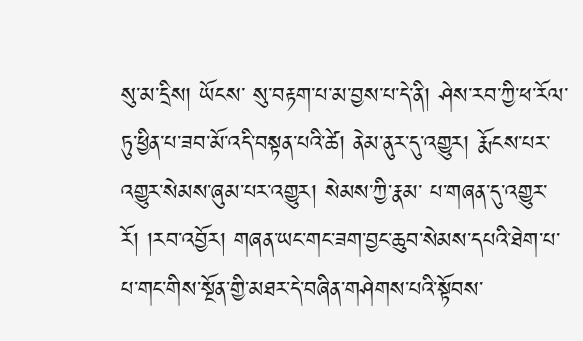སུ་མ་དྲིས། ཡོངས་ སུ་བརྟག་པ་མ་བྱས་པ་དེ་ནི། ཤེས་རབ་ཀྱི་ཕ་རོལ་ཏུ་ཕྱིན་པ་ཟབ་མོ་འདི་བསྟན་པའི་ཚེ། ནེམ་ནུར་དུ་འགྱུར། རྨོངས་པར་འགྱུར་སེམས་ཞུམ་པར་འགྱུར། སེམས་ཀྱི་རྣམ་ པ་གཞན་དུ་འགྱུར་རོ། །རབ་འབྱོར། གཞན་ཡང་གང་ཟག་བྱང་ཆུབ་སེམས་དཔའི་ཐེག་པ་པ་གང་གིས་སྔོན་གྱི་མཐར་དེ་བཞིན་གཤེགས་པའི་སྟོབས་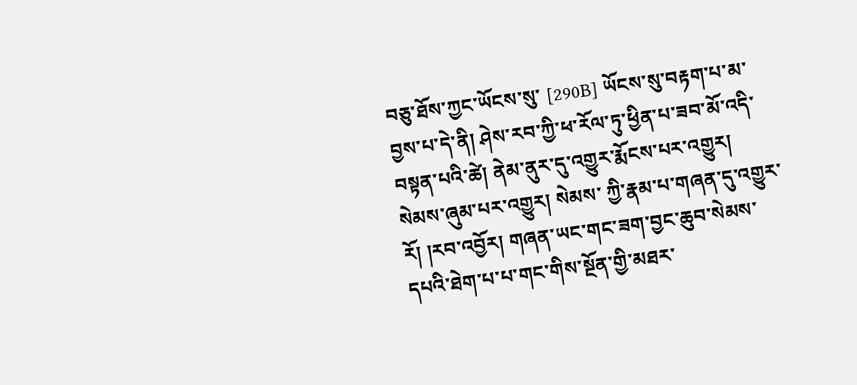བཅུ་ཐོས་ཀྱང་ཡོངས་སུ་ [290B] ཡོངས་སུ་བརྟག་པ་མ་བྱས་པ་དེ་ནི། ཤེས་རབ་ཀྱི་ཕ་རོལ་ཏུ་ཕྱིན་པ་ཟབ་མོ་འདི་བསྟན་པའི་ཚེ། ནེམ་ནུར་དུ་འགྱུར་རྨོངས་པར་འགྱུར། སེམས་ཞུམ་པར་འགྱུར། སེམས་ ཀྱི་རྣམ་པ་གཞན་དུ་འགྱུར་རོ། །རབ་འབྱོར། གཞན་ཡང་གང་ཟག་བྱང་ཆུབ་སེམས་དཔའི་ཐེག་པ་པ་གང་གིས་སྔོན་གྱི་མཐར་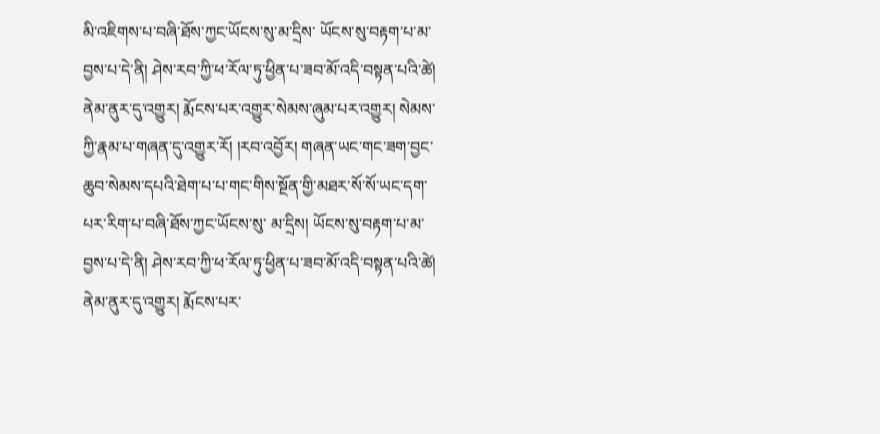མི་འཇིགས་པ་བཞི་ཐོས་ཀྱང་ཡོངས་སུ་མ་དྲིས་ ཡོངས་སུ་བརྟག་པ་མ་བྱས་པ་དེ་ནི། ཤེས་རབ་ཀྱི་ཕ་རོལ་ཏུ་ཕྱིན་པ་ཟབ་མོ་འདི་བསྟན་པའི་ཚེ། ནེམ་ནུར་དུ་འགྱུར། རྨོངས་པར་འགྱུར་སེམས་ཞུམ་པར་འགྱུར། སེམས་ ཀྱི་རྣམ་པ་གཞན་དུ་འགྱུར་རོ། །རབ་འབྱོར། གཞན་ཡང་གང་ཟག་བྱང་ཆུབ་སེམས་དཔའི་ཐེག་པ་པ་གང་གིས་སྔོན་གྱི་མཐར་སོ་སོ་ཡང་དག་པར་རིག་པ་བཞི་ཐོས་ཀྱང་ཡོངས་སུ་ མ་དྲིས། ཡོངས་སུ་བརྟག་པ་མ་བྱས་པ་དེ་ནི། ཤེས་རབ་ཀྱི་ཕ་རོལ་ཏུ་ཕྱིན་པ་ཟབ་མོ་འདི་བསྟན་པའི་ཚེ། ནེམ་ནུར་དུ་འགྱུར། རྨོངས་པར་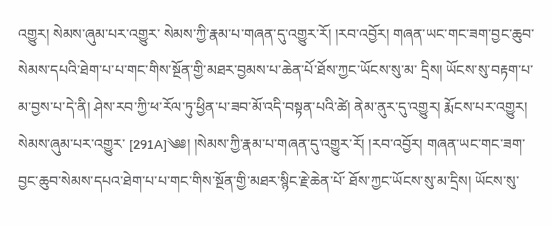འགྱུར། སེམས་ཞུམ་པར་འགྱུར་ སེམས་ཀྱི་རྣམ་པ་གཞན་དུ་འགྱུར་རོ། །རབ་འབྱོར། གཞན་ཡང་གང་ཟག་བྱང་ཆུབ་སེམས་དཔའི་ཐེག་པ་པ་གང་གིས་སྔོན་གྱི་མཐར་བྱམས་པ་ཆེན་པོ་ཐོས་ཀྱང་ཡོངས་སུ་མ་ དྲིས། ཡོངས་སུ་བརྟག་པ་མ་བྱས་པ་དེ་ནི། ཤེས་རབ་ཀྱི་ཕ་རོལ་ཏུ་ཕྱིན་པ་ཟབ་མོ་འདི་བསྟན་པའི་ཚེ། ནེམ་ནུར་དུ་འགྱུར། རྨོངས་པར་འགྱུར། སེམས་ཞུམ་པར་འགྱུར་ [291A]༄༅། །སེམས་ཀྱི་རྣམ་པ་གཞན་དུ་འགྱུར་རོ། །རབ་འབྱོར། གཞན་ཡང་གང་ཟག་བྱང་ཆུབ་སེམས་དཔའ་ཐེག་པ་པ་གང་གིས་སྔོན་གྱི་མཐར་སྙིང་རྗེ་ཆེན་པོ་ ཐོས་ཀྱང་ཡོངས་སུ་མ་དྲིས། ཡོངས་སུ་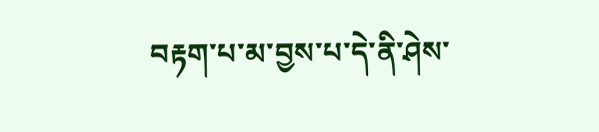བརྟག་པ་མ་བྱས་པ་དེ་ནི་ཤེས་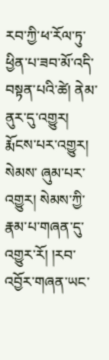རབ་ཀྱི་ཕ་རོལ་ཏུ་ཕྱིན་པ་ཟབ་མོ་འདི་བསྟན་པའི་ཚེ། ནེམ་ནུར་དུ་འགྱུར། རྨོངས་པར་འགྱུར། སེམས་ ཞུམ་པར་འགྱུར། སེམས་ཀྱི་རྣམ་པ་གཞན་དུ་འགྱུར་རོ། །རབ་འབྱོར་གཞན་ཡང་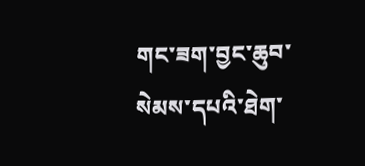གང་ཟག་བྱང་ཆུབ་སེམས་དཔའི་ཐེག་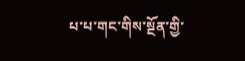པ་པ་གང་གིས་སྔོན་གྱི་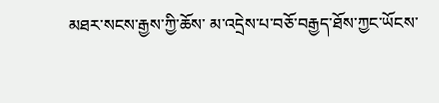མཐར་སངས་རྒྱས་ཀྱི་ཆོས་ མ་འདྲེས་པ་བཅོ་བརྒྱད་ཐོས་ཀྱང་ཡོངས་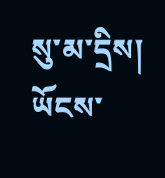སུ་མ་དྲིས། ཡོངས་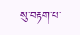སུ་བརྟག་པ་